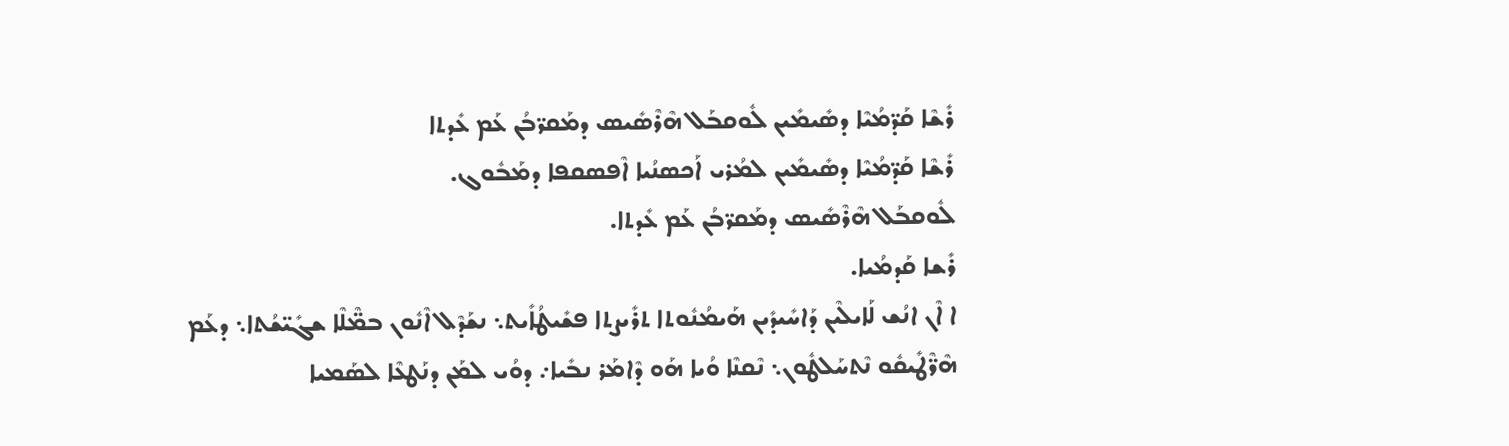ܪܺܫܶܐ ܩܰܕ̈ܡܳܝܶܐ ܕܣܺܝܡܺܝܢ ܠܽܘܩܒܰܠ ܗܶܪܶܣܺܝܣ ܕܡܰܩܪ̈ܒܳܢ ܥܰܡ ܥܺܕܬܐ
ܪܺܫܶܐ ܩܰܕ̈ܡܳܝܶܐ ܕܣܺܝܡܺܝܢ ܠܡܳܪܝ ܐܰܟܣܢܳܝܐ ܐܶܦܣܩܦܐ ܕܡܰܒܽܘܓ.
ܠܽܘܩܒܰܠ ܗܶܪܶܣܺܝܣ ܕܡܰܩܪ̈ܒܳܢ ܥܰܡ ܥܺܕܬܐ.
ܪܺܫܐ ܩܰܕܡܳܝܐ.
ܐ ܐܶܢ ܐܢܳܫ ܠܰܐܝܠܶܝܢ ܕܰܐܚܺܝܕܺܝܢ ܗܰܝܡܳܢܽܘܬܐ ܬܪܺܝܨܬܐ ܦܫܺܝܛܳܐܺܝܬ܆ ܢܫܰܕܶܠ ܐܶܢܽܘܢ ܒܡ̈ܶܠܶܐ ܫܓܺܝ̈ܫܳܬܐ܆ ܕܥܰܡ ܗܶܪ̈ܶܛܺܝܩܽܘ ܢܶܬܚܰܠܛܽܘܢ܆ ܢܶܩܢܶܐ ܘܳܝܐ ܗܰܘ ܕܶܐܡܰܪ ܢܒܺܝܐ܇ ܕܘܳܝ ܠܡܰܢ ܕܢܰܛܥܶܐ ܠܣܰܡܝܐ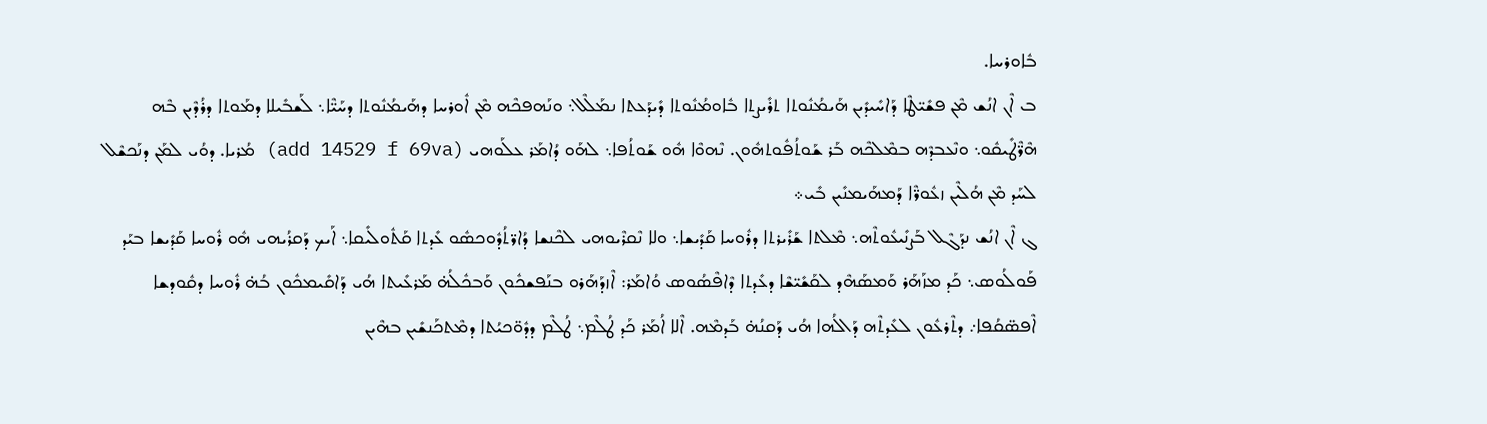ܒܽܐܘܪܚܐ.
ܒ ܐܶܢ ܐܢܳܫ ܡܶܢ ܦܫܺܝ̈ܛܶܐ ܕܰܐܚܺܝܕܺܝܢ ܗܰܝܡܳܢܽܘܬܐ ܬܪܺܝܨܬܐ ܒܽܐܘܡܳܢܽܘܬܐ ܕܺܝܕܰܥܬܐ ܢܡܰܠܶܠ܆ ܘܢܰܗܦܟܶܗ ܡܶܢ ܐܽܘܪܚܐ ܕܗܰܝܡܳܢܽܘܬܐ ܕܚܰܝ̈ܶܐ܆ ܠܰܫܒܺܝܠܐ ܕܡܰܘܬܐ ܕܪܳܕܶܝܢ ܒܶܗ ܗܶܪ̈ܶܛܺܝܩܽܘ܆ ܘܢܶܥܒܕܶܗ ܒܡܶܠܟܶܗ ܒܰܪ ܫܰܘܬܳܦܽܘܬܗܽܘܢ. ܢܶܗܘܶܐ ܗܽܘ ܫܰܘܬܳܦܐ܆ ܠܗܰܘ ܕܳܐܡܰܪ ܥܠܰܘܗܝ (add 14529 f 69va) ܡܳܪܝܐ. ܕܘܳܝ ܠܡܰܢ ܕܢܰܟܫܶܠ ܠܚܰܕ ܡܶܢ ܗܳܠܶܝܢ ܙܥܽܘܪ̈ܶܐ ܕܰܡܗܰܝܡܢܺܝܢ ܒܺܝ܀
ܓ ܐܶܢ ܐܢܳܫ ܢܕܰܓܶܠ ܒܰܨܢܺܝܥܽܘܬܶܗ܆ ܡܶܠܬܐ ܫܰܪܺܝܪܬܐ ܕܪܽܘܚܐ ܩܰܕܺܝܫܐ܆ ܘܠܐ ܢܶܩܪܶܝܘܗܝ ܠܟܶܢܫܐ ܕܳܐܪ̈ܬܳܕܽܘܟܣܽܘ ܥܺܕܬܐ ܩܰܬܽܘܠܺܝܩܐ܆ ܐܰܝܟ ܕܰܩܪܳܝܗܝ ܗܽܘ ܪܽܘܚܐ ܩܰܕܺܝܫܐ ܒܝܰܕ ܦܰܘܠܳܘܣ܆ ܟܰܕ ܡܙܰܗܰܪ ܘܰܡܣܰܗܶܕ ܠܩܰܫܺܝ̈ܫܶܐ ܕܥܺܕܬܐ ܕܶܐܦܶܣܳܘܣ ܘܳܐܡܰܪ: ܐܶܙܕܰܗܰܪܘ ܒܢܰܦܫܟܽܘܢ ܘܰܒܟܽܠܳܗ̇ ܡܰܪܥܺܝܬܐ ܗܳܝ ܕܰܐܩܺܝܡܟܽܘܢ ܒܳܗ̇ ܪܽܘܚܐ ܕܩܽܘܕܫܐ ܐܶܦܣ̈ܩܳܦܐ܇ ܕܬܶܪܥܽܘܢ ܠܥܺܕܬܶܗ ܕܰܐܠܳܗܐ ܗܳܝ ܕܰܩܢܳܗ̇ ܒܰܕܡܶܗ. ܐܶܠܐ ܐܳܡܰܪ ܟܰܕ ܛܳܠܶܡ܆ ܛܳܠܶܡ ܕܕܽܘ̈ܟܝܳܬܐ ܕܡܶܬܟܰܢܫܺܝܢ ܒܗܶܝܢ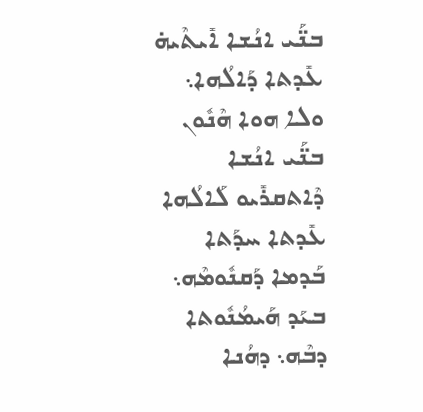ܒܢ̈ܰܝ ܐܢܳܫܐ ܐܺܝܬܶܝܗ̇ ܥܺܕܬܐ ܕܰܐܠܳܗܐ܆ ܘܠܐ ܗܘܐ ܗܶܢܽܘܢ ܒܢ̈ܰܝ ܐܢܳܫܐ ܕܶܐܬܩܪܺܝܘ ܠܰܐܠܳܗܐ ܥܺܕܬܐ ܚܕܰܬܐ ܒܰܕܡܐ ܕܰܩܢܽܘܡܶܗ܆ ܒܝܰܕ ܗܰܝܡܳܢܽܘܬܐ ܕܒܶܗ܆ ܕܗܳܢܐ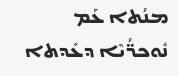ܡܢܳܬܐ ܥܰܡ ܢܽܘܟܪ̈ܳܝܶܐ ܕܥܺܕܬܐ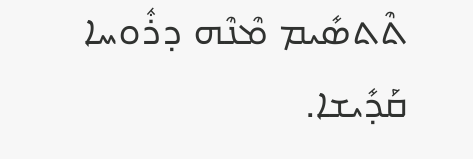ܬܶܬܣܺܝܡ ܡܶܢܶܗ ܕܪܽܘܚܐ ܩܰܕܺܝܫܐ.